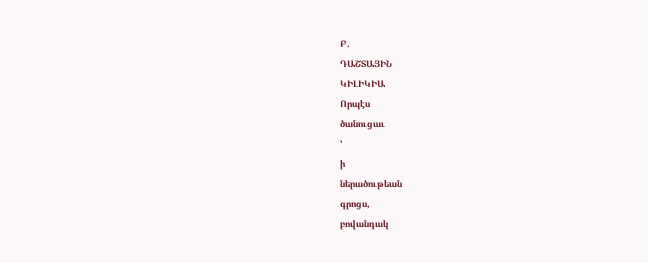Բ.
ԴԱՇՏԱՅԻՆ
ԿԻԼԻԿԻԱ
Որպէս
ծանուցաւ
’
ի
ներածութեան
գրոցս,
բովանդակ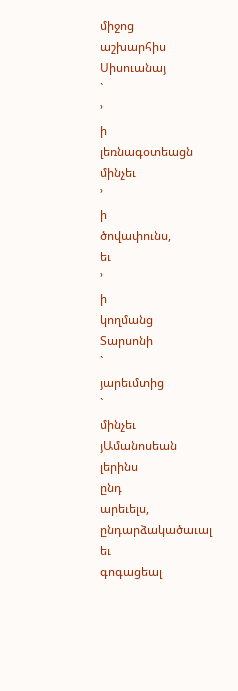միջոց
աշխարհիս
Սիսուանայ
`
’
ի
լեռնագօտեացն
մինչեւ
’
ի
ծովափունս,
եւ
’
ի
կողմանց
Տարսոնի
`
յարեւմտից
`
մինչեւ
յԱմանոսեան
լերինս
ընդ
արեւելս,
ընդարձակածաւալ
եւ
գոգացեալ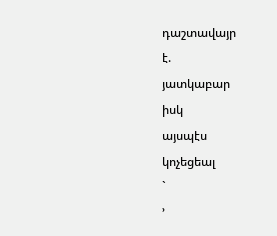դաշտավայր
է.
յատկաբար
իսկ
այսպէս
կոչեցեալ
`
’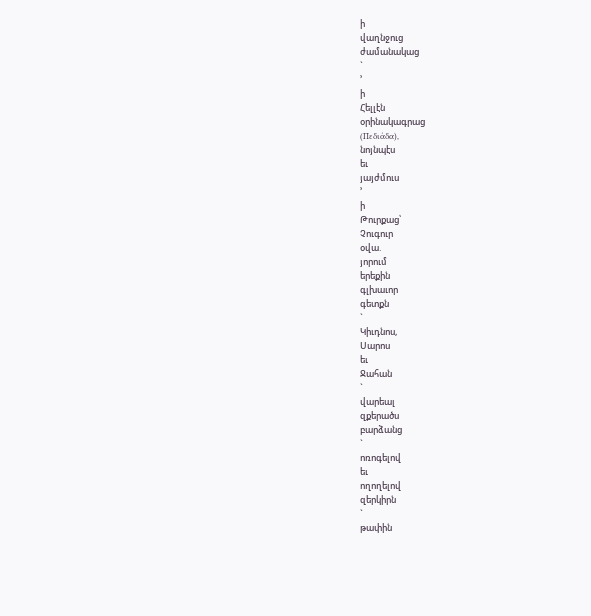ի
վաղնջուց
ժամանակաց
`
’
ի
Հելլէն
օրինակագրաց
(Πεδιάδα),
նոյնպէս
եւ
յայժմուս
’
ի
Թուրքաց՝
Չուգուր
օվա.
յորում
երեքին
գլխաւոր
գետքն
`
Կիւդնոս,
Սարոս
եւ
Ջահան
`
վարեալ
զքերածս
բարձանց
`
ոռոգելով
եւ
ողողելով
զերկիրն
`
թափին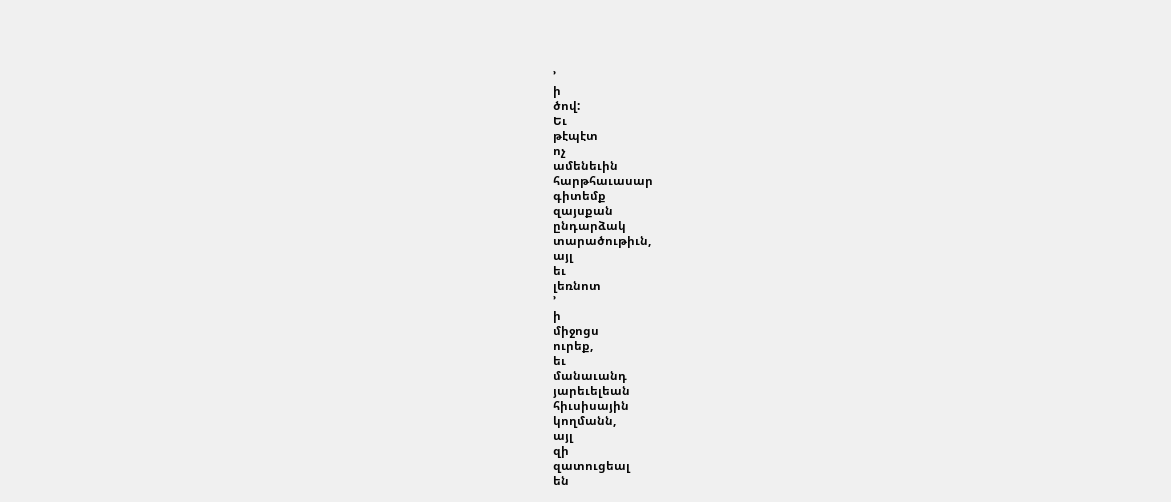’
ի
ծով:
Եւ
թէպէտ
ոչ
ամենեւին
հարթհաւասար
գիտեմք
զայսքան
ընդարձակ
տարածութիւն,
այլ
եւ
լեռնոտ
’
ի
միջոցս
ուրեք,
եւ
մանաւանդ
յարեւելեան
հիւսիսային
կողմանն,
այլ
զի
զատուցեալ
են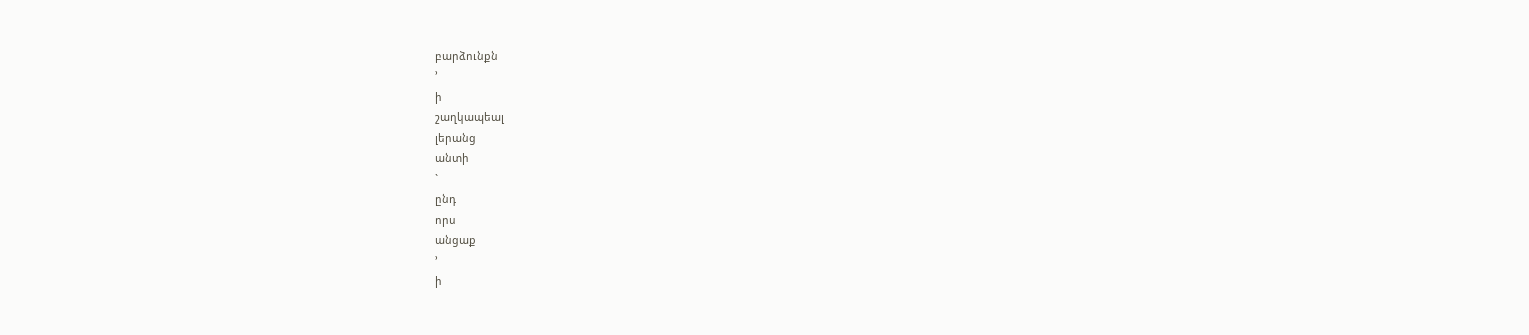բարձունքն
’
ի
շաղկապեալ
լերանց
անտի
`
ընդ
որս
անցաք
’
ի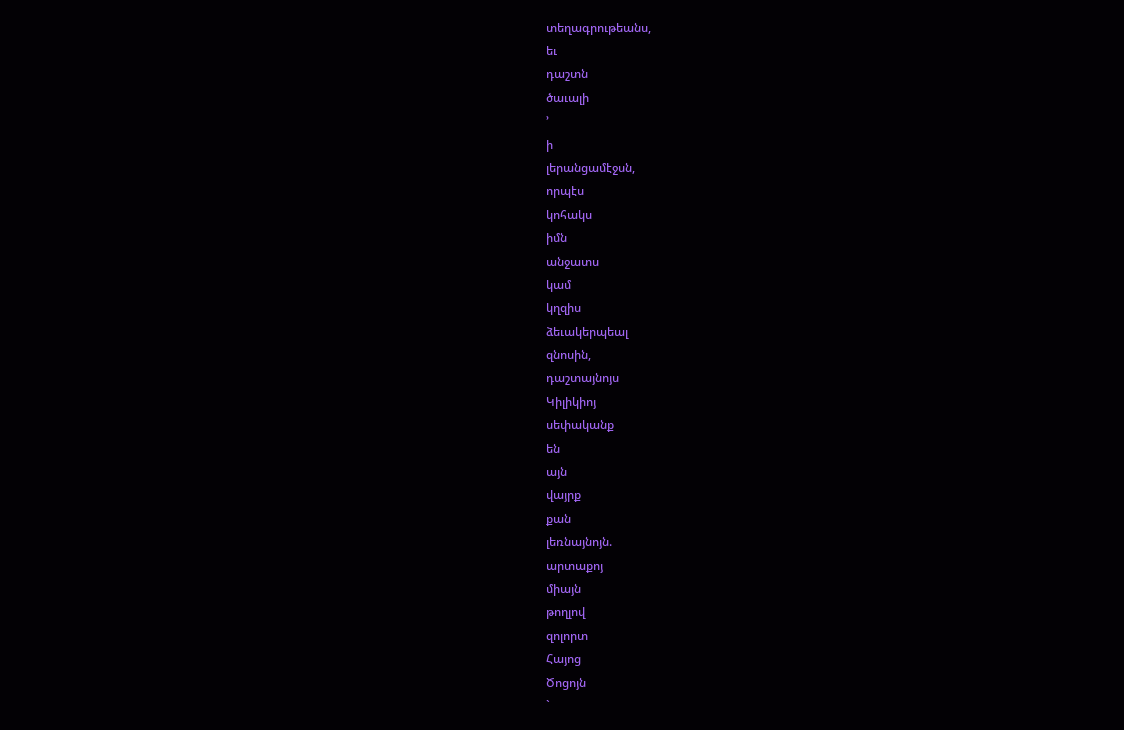տեղագրութեանս,
եւ
դաշտն
ծաւալի
’
ի
լերանցամէջսն,
որպէս
կոհակս
իմն
անջատս
կամ
կղզիս
ձեւակերպեալ
զնոսին,
դաշտայնոյս
Կիլիկիոյ
սեփականք
են
այն
վայրք
քան
լեռնայնոյն.
արտաքոյ
միայն
թողլով
զոլորտ
Հայոց
Ծոցոյն
`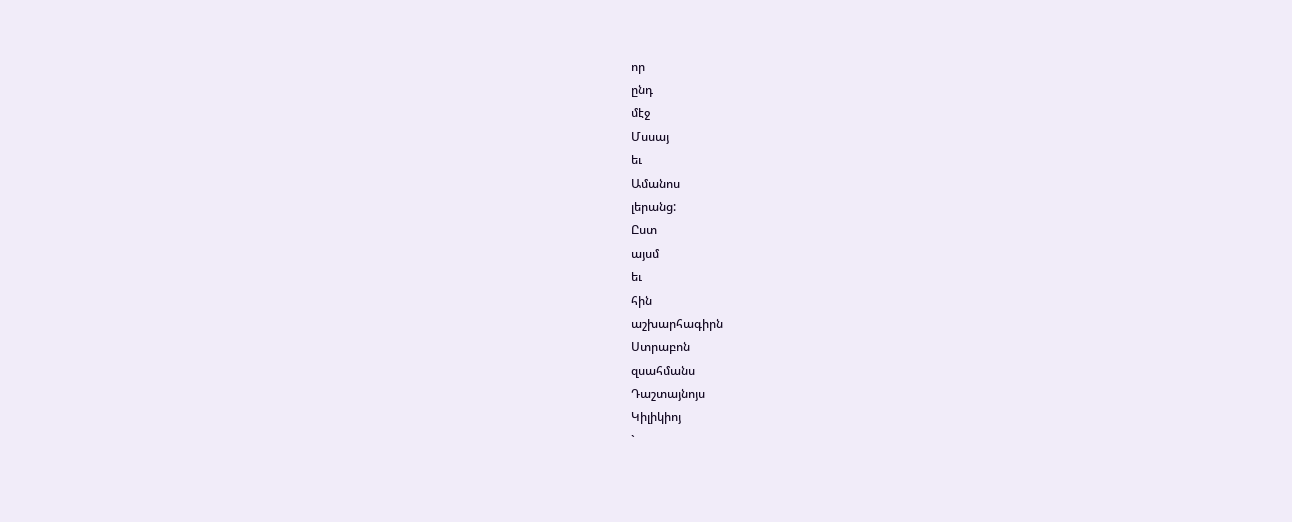որ
ընդ
մէջ
Մսսայ
եւ
Ամանոս
լերանց:
Ըստ
այսմ
եւ
հին
աշխարհագիրն
Ստրաբոն
զսահմանս
Դաշտայնոյս
Կիլիկիոյ
`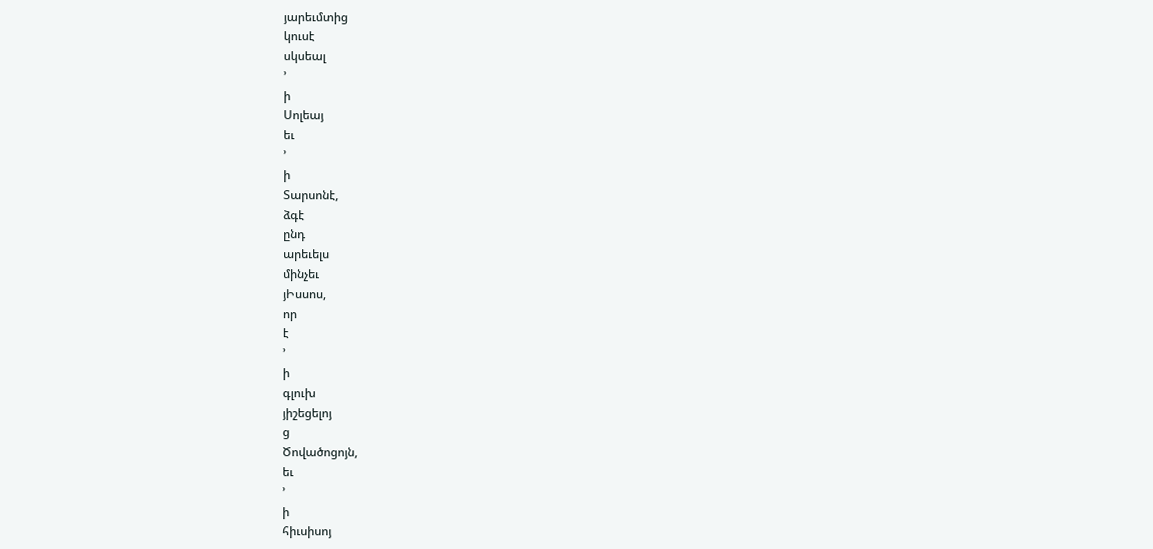յարեւմտից
կուսէ
սկսեալ
’
ի
Սոլեայ
եւ
’
ի
Տարսոնէ,
ձգէ
ընդ
արեւելս
մինչեւ
յԻսսոս,
որ
է
’
ի
գլուխ
յիշեցելոյ
ց
Ծովածոցոյն,
եւ
’
ի
հիւսիսոյ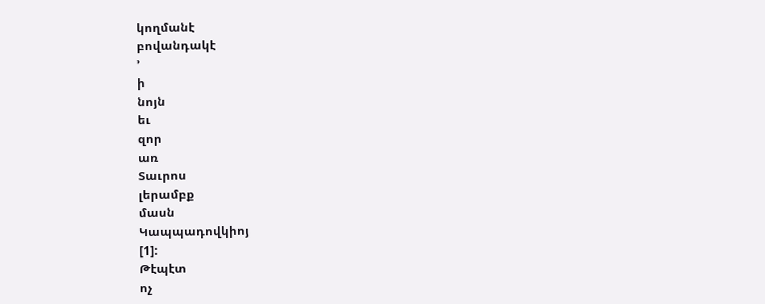կողմանէ
բովանդակէ
’
ի
նոյն
եւ
զոր
առ
Տաւրոս
լերամբք
մասն
Կապպադովկիոյ
[1]:
Թէպէտ
ոչ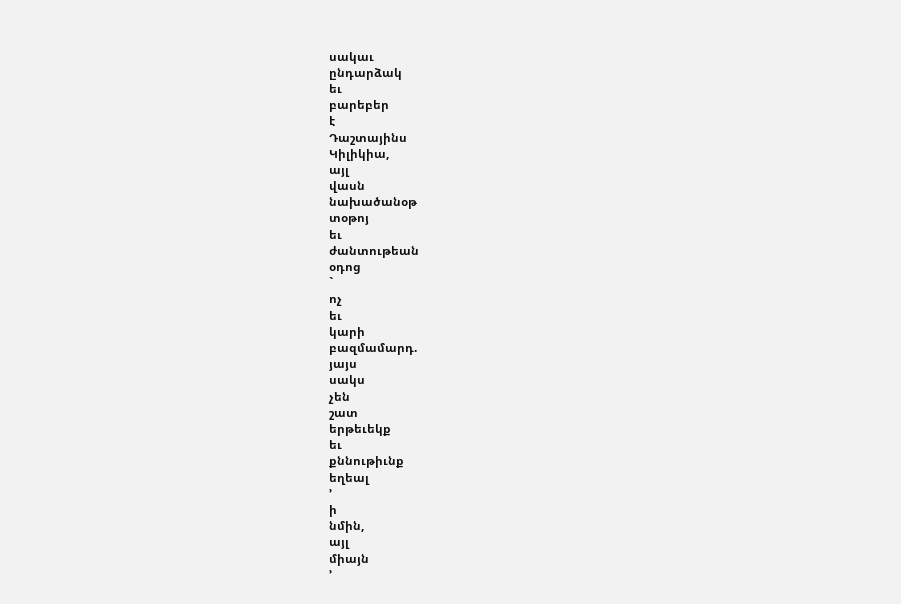սակաւ
ընդարձակ
եւ
բարեբեր
է
Դաշտայինս
Կիլիկիա,
այլ
վասն
նախածանօթ
տօթոյ
եւ
ժանտութեան
օդոց
`
ոչ
եւ
կարի
բազմամարդ.
յայս
սակս
չեն
շատ
երթեւեկք
եւ
քննութիւնք
եղեալ
’
ի
նմին,
այլ
միայն
’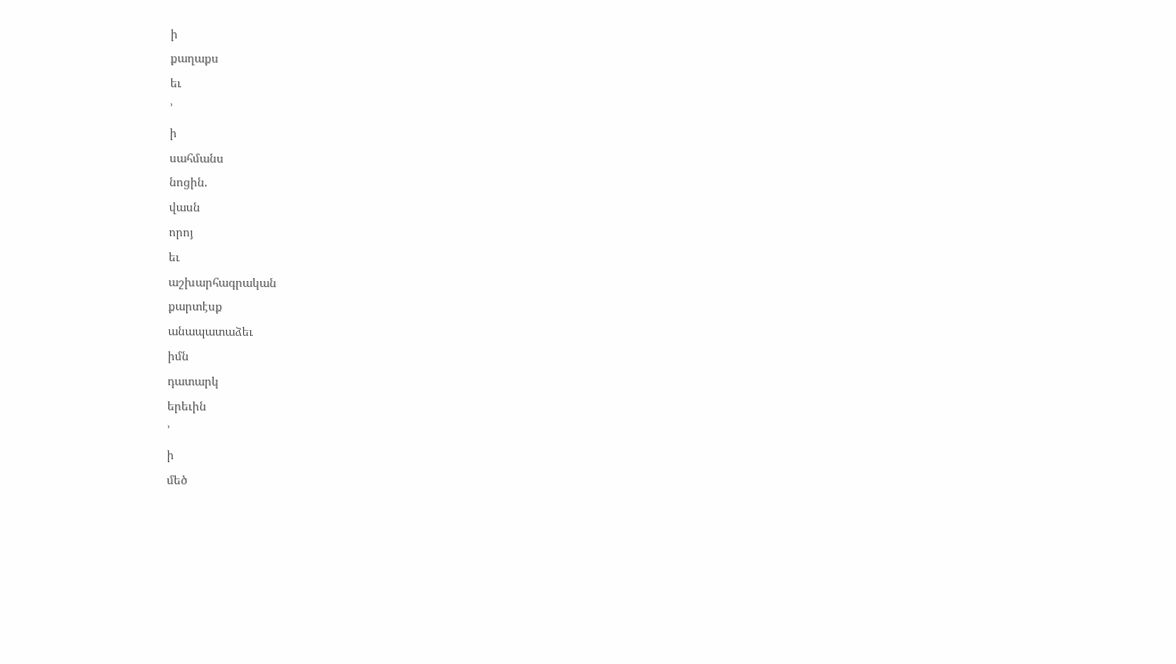ի
քաղաքս
եւ
’
ի
սահմանս
նոցին.
վասն
որոյ
եւ
աշխարհագրական
քարտէսք
անապատաձեւ
իմն
դատարկ
երեւին
’
ի
մեծ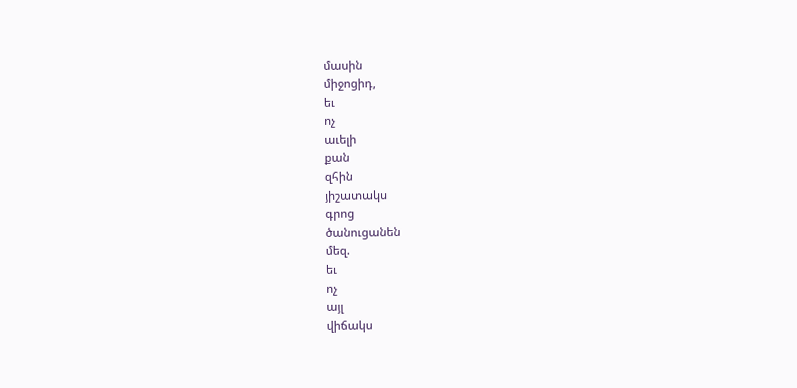մասին
միջոցիդ,
եւ
ոչ
աւելի
քան
զհին
յիշատակս
գրոց
ծանուցանեն
մեզ.
եւ
ոչ
այլ
վիճակս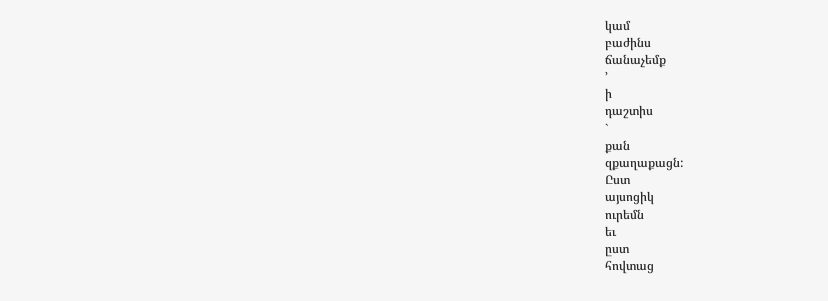կամ
բաժինս
ճանաչեմք
’
ի
դաշտիս
`
քան
զքաղաքացն:
Ըստ
այսոցիկ
ուրեմն
եւ
ըստ
հովտաց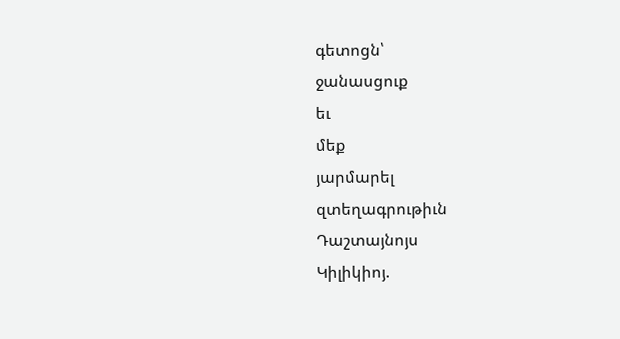գետոցն՝
ջանասցուք
եւ
մեք
յարմարել
զտեղագրութիւն
Դաշտայնոյս
Կիլիկիոյ.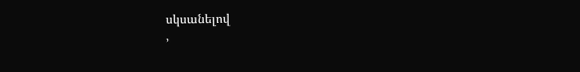սկսանելով
’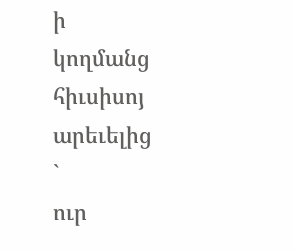ի
կողմանց
հիւսիսոյ
արեւելից
`
ուր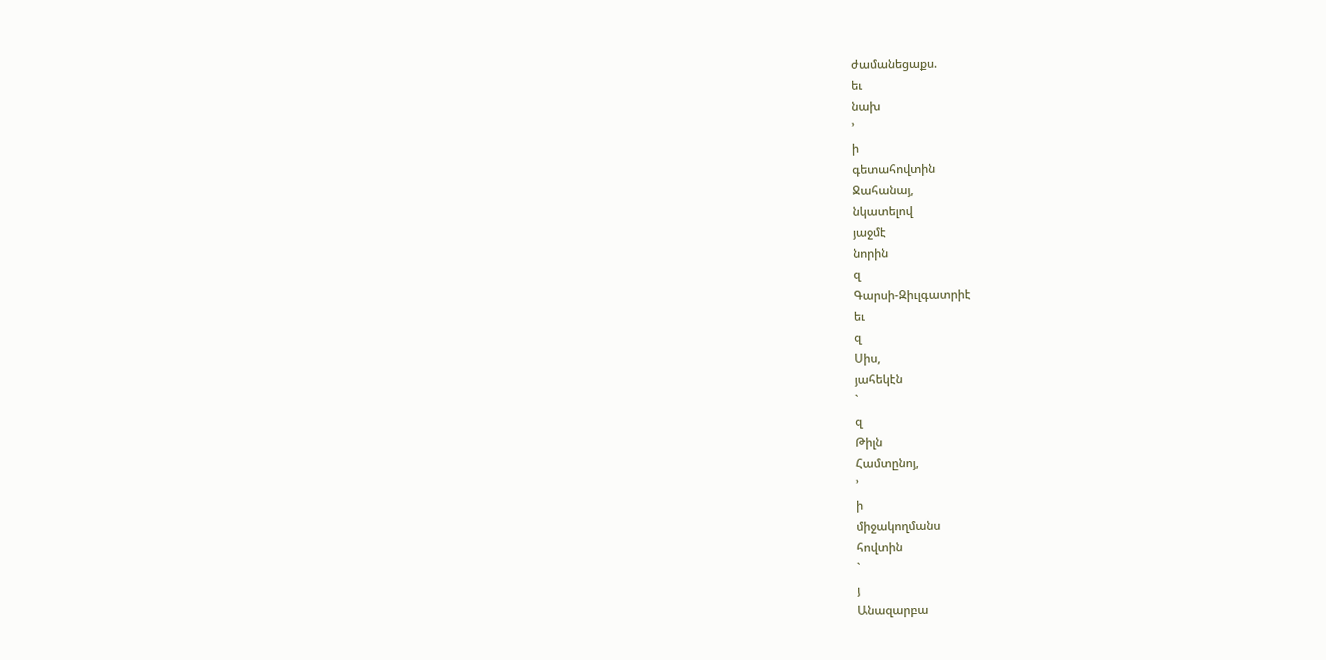ժամանեցաքս.
եւ
նախ
’
ի
գետահովտին
Ջահանայ,
նկատելով
յաջմէ
նորին
զ
Գարսի-Զիւլգատրիէ
եւ
զ
Սիս,
յահեկէն
`
զ
Թիլն
Համտընոյ,
’
ի
միջակողմանս
հովտին
`
յ
Անազարբա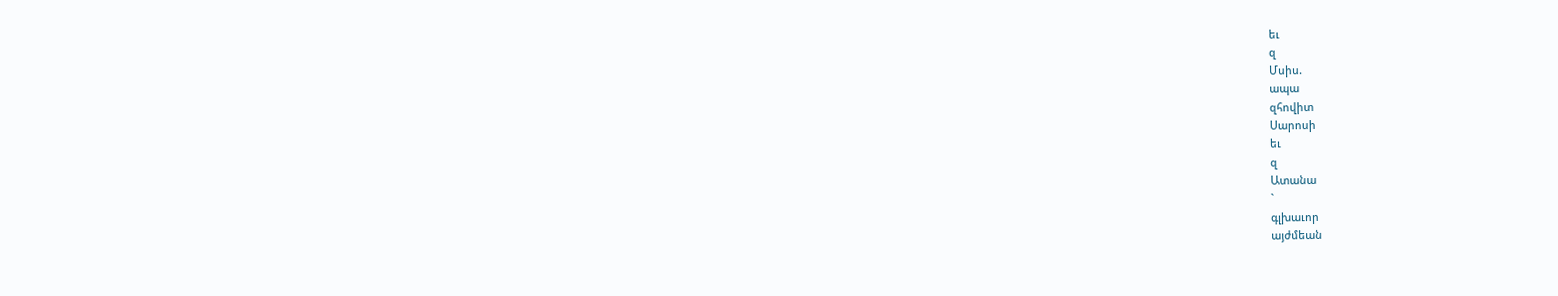եւ
զ
Մսիս.
ապա
զհովիտ
Սարոսի
եւ
զ
Ատանա
`
գլխաւոր
այժմեան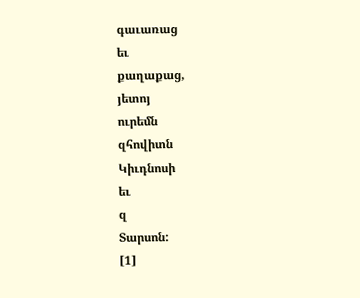գաւառաց
եւ
քաղաքաց,
յետոյ
ուրեմն
զհովիտն
Կիւդնոսի
եւ
զ
Տարսոն:
[1]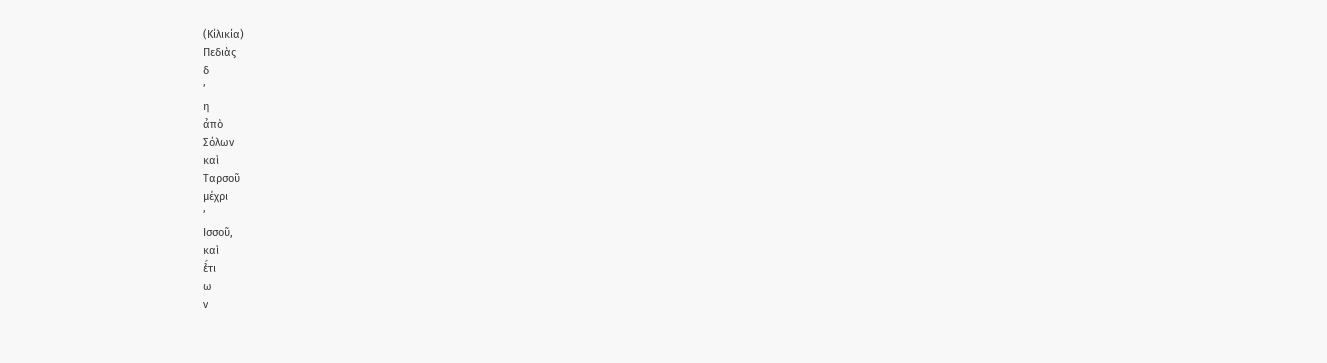(Κίλικία)
Πεδιὰς
δ
’
η
α̉πὸ
Σόλων
καὶ
Ταρσου̃
μέχρι
’
Ισσου̃,
καὶ
ε̉́τι
ω
ν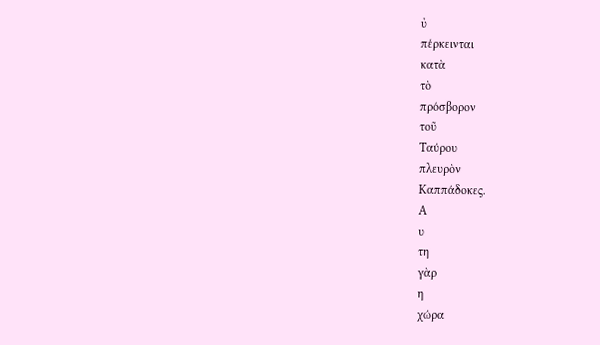υ̉
πέρκεινται
κατὰ
τὸ
πρόσβορον
του̃
Ταύρου
πλευρὸν
Καππάδοκες.
Α
υ
τη
γὰρ
η
χώρα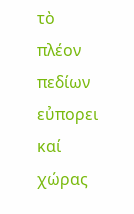τὸ
πλέον
πεδίων
ευ̉πορει
καί
χώρας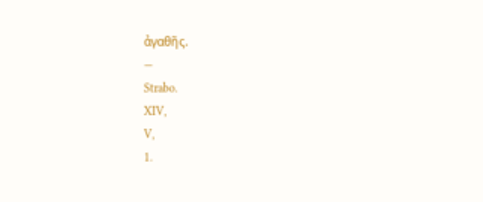α̉γαθη̃ς.
—
Strabo.
XIV,
V,
1.